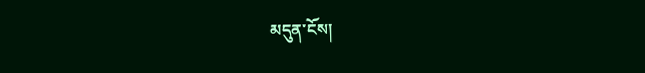མདུན་ངོས།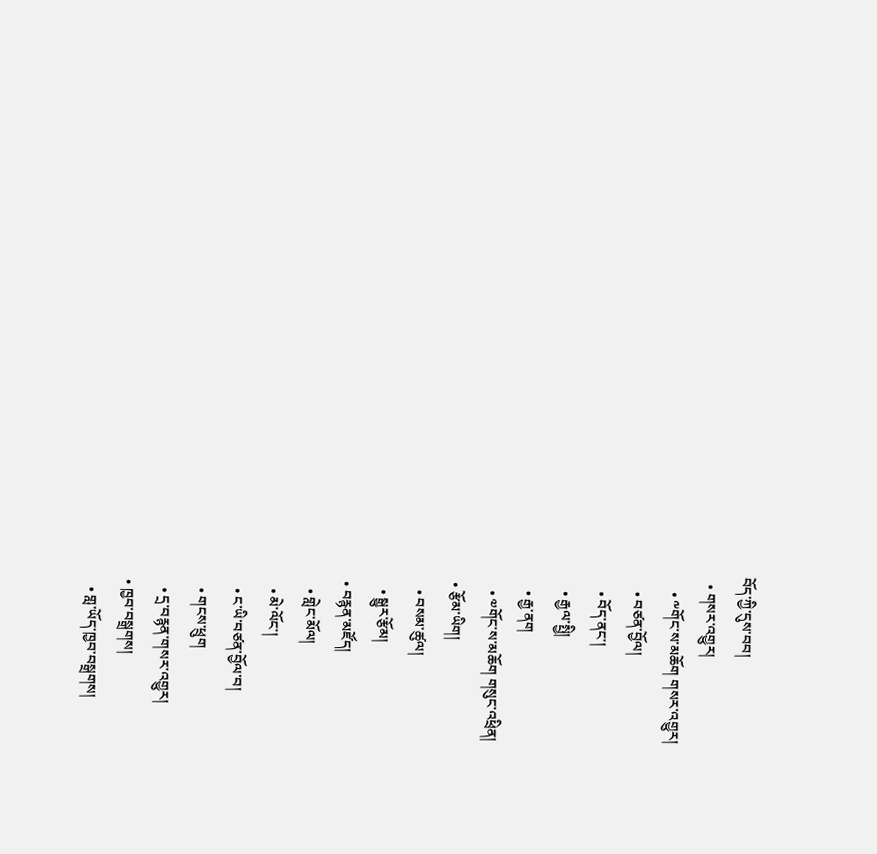བོད་ཀྱི་དུས་བབ།
  • གསར་འགྱུར།
    • ༸གོང་ས་མཆོག གསར་འགྱུར།
    • བཙན་བྱོལ།
    • བོད་ནང་།
    • རྒྱལ་སྤྱི།
    • རྒྱ་ནག
    • ༧གོང་ས་མཆོག གསུང་འཕྲིན།
  • རྩོམ་ཡིག།
    • བསམ་ཚུལ།
    • སྒྱུར་རྩོམ།
  • བརྙན་མཛོད།
    • གླེང་མོལ།
    • མེ་ལོང་།
    • ང་ཡི་བཙན་བྱོལ་བ།
    • གངས་ཕྲུག
    • དྲ་བརྙན་གསར་འགྱུར།
  • ཁྱབ་བསྒྲགས།
    • གླ་ཡོད་ཁྱབ་བསྒྲགས།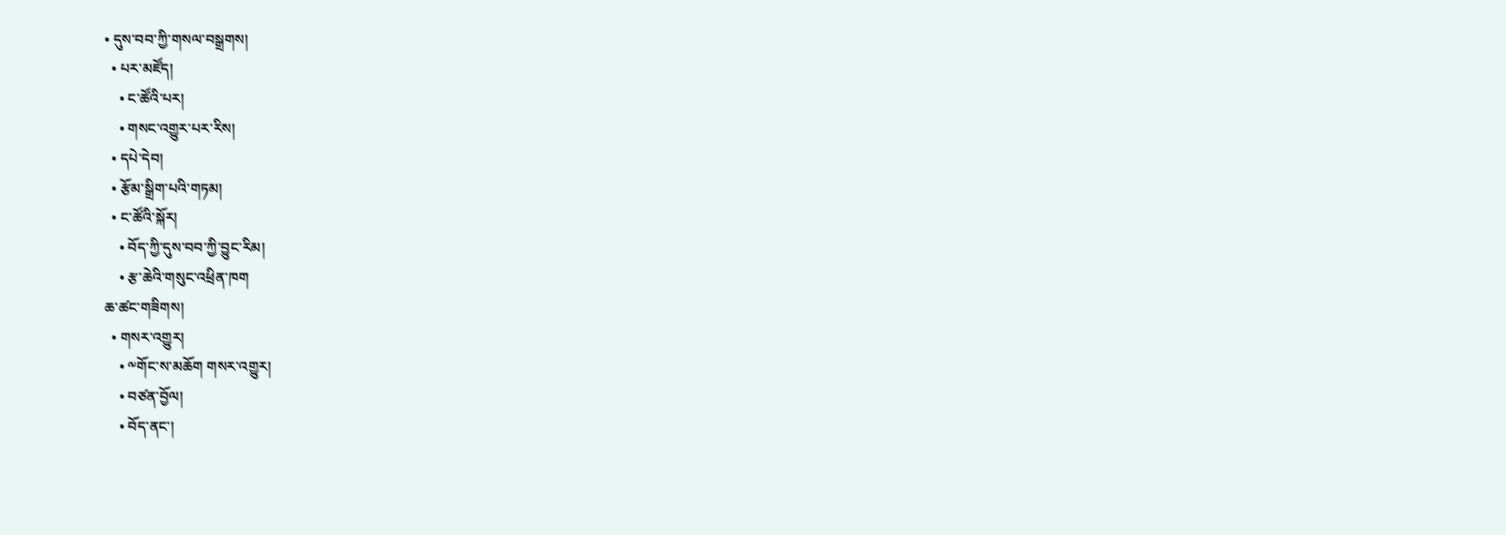• དུས་བབ་ཀྱི་གསལ་བསྒྲགས།
  • པར་མཛོད།
    • ང་ཚོའི་པར།
    • གསང་འགྱུར་པར་རིས།
  • དཔེ་དེབ།
  • རྩོམ་སྒྲིག་པའི་གཏམ།
  • ང་ཚོའི་སྐོར།
    • བོད་ཀྱི་དུས་བབ་ཀྱི་བྱུང་རིམ།
    • རྩ་ཆེའི་གསུང་འཕྲིན་ཁག
ཆ་ཚང་གཟིགས།
  • གསར་འགྱུར།
    • ༸གོང་ས་མཆོག གསར་འགྱུར།
    • བཙན་བྱོལ།
    • བོད་ནང་།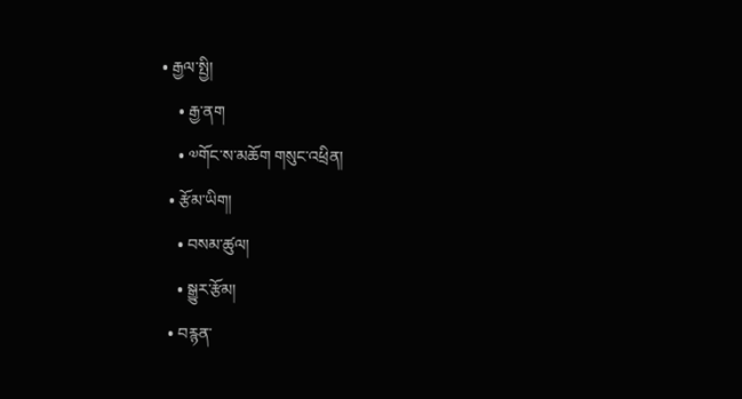• རྒྱལ་སྤྱི།
    • རྒྱ་ནག
    • ༧གོང་ས་མཆོག གསུང་འཕྲིན།
  • རྩོམ་ཡིག།
    • བསམ་ཚུལ།
    • སྒྱུར་རྩོམ།
  • བརྙན་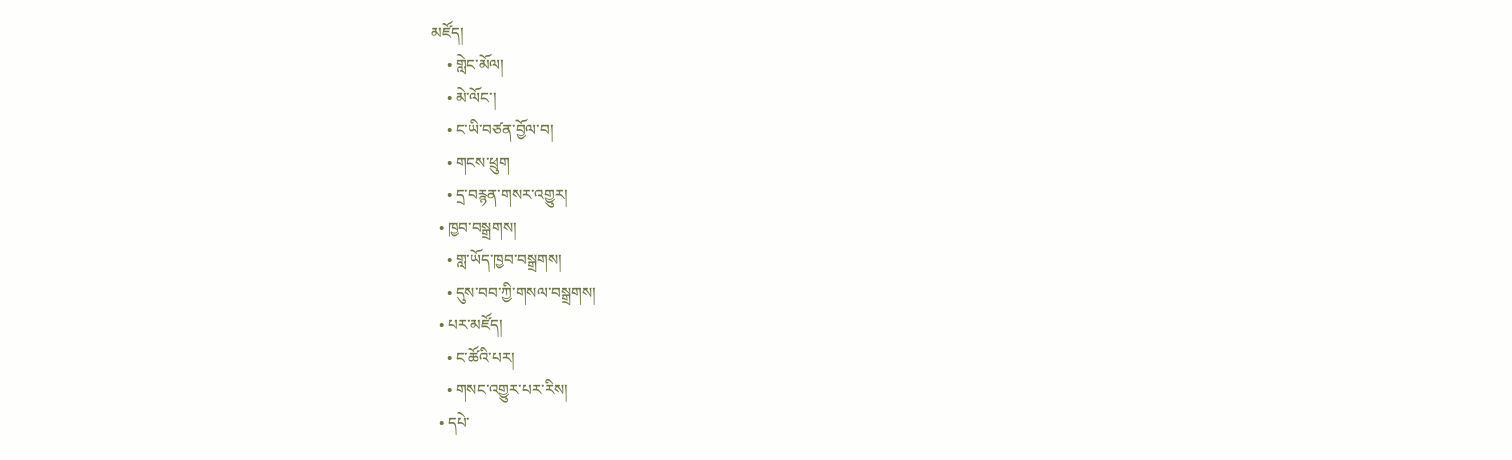མཛོད།
    • གླེང་མོལ།
    • མེ་ལོང་།
    • ང་ཡི་བཙན་བྱོལ་བ།
    • གངས་ཕྲུག
    • དྲ་བརྙན་གསར་འགྱུར།
  • ཁྱབ་བསྒྲགས།
    • གླ་ཡོད་ཁྱབ་བསྒྲགས།
    • དུས་བབ་ཀྱི་གསལ་བསྒྲགས།
  • པར་མཛོད།
    • ང་ཚོའི་པར།
    • གསང་འགྱུར་པར་རིས།
  • དཔེ་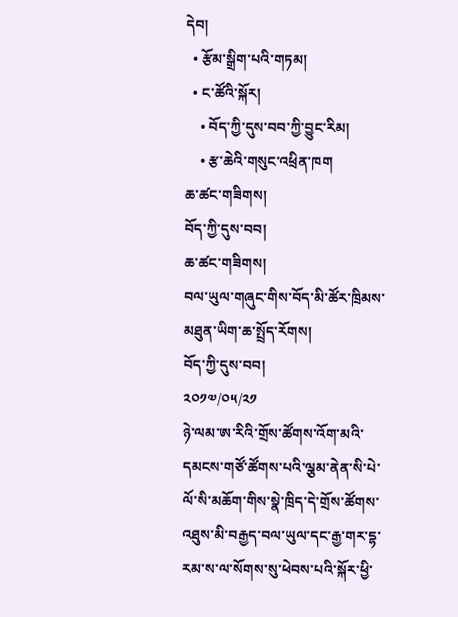དེབ།
  • རྩོམ་སྒྲིག་པའི་གཏམ།
  • ང་ཚོའི་སྐོར།
    • བོད་ཀྱི་དུས་བབ་ཀྱི་བྱུང་རིམ།
    • རྩ་ཆེའི་གསུང་འཕྲིན་ཁག
ཆ་ཚང་གཟིགས།
བོད་ཀྱི་དུས་བབ།
ཆ་ཚང་གཟིགས།
བལ་ཡུལ་གཞུང་གིས་བོད་མི་ཚོར་ཁྲིམས་མཐུན་ཡིག་ཆ་སྤྲོད་རོགས།
བོད་ཀྱི་དུས་བབ།
༢༠༡༧/༠༥/༢༡
ཉེ་ལམ་ཨ་རིའི་གྲོས་ཚོགས་འོག་མའི་དམངས་གཙོ་ཚོགས་པའི་ལྕམ་ནེན་སི་པེ་ལོ་སི་མཆོག་གིས་སྣེ་ཁྲིད་དེ་གྲོས་ཚོགས་འཐུས་མི་བརྒྱད་བལ་ཡུལ་དང་རྒྱ་གར་དྷ་རམ་ས་ལ་སོགས་སུ་ཕེབས་པའི་སྐོར་ཕྱི་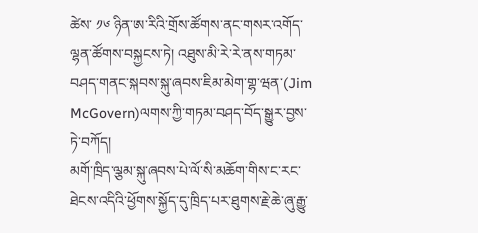ཚེས་ ༡༦ ཉིན་ཨ་རིའི་གྲོས་ཚོགས་ནང་གསར་འགོད་ལྷན་ཚོགས་བསྐྱངས་ཏེ། འཐུས་མི་རེ་རེ་ནས་གཏམ་བཤད་གནང་སྐབས་སྐུ་ཞབས་ཇིམ་མེག་གྷ་ཝན་(Jim McGovern)ལགས་ཀྱི་གཏམ་བཤད་བོད་སྒྱུར་བྱས་ཏེ་བཀོད།
མགོ་ཁྲིད་ལྕམ་སྐུ་ཞབས་པེ་ལོ་སི་མཆོག་གིས་ང་རང་ཐེངས་འདིའི་ཕྱོགས་སྐྱོད་དུ་ཁྲིད་པར་ཐུགས་རྗེ་ཆེ་ཞུ་རྒྱུ་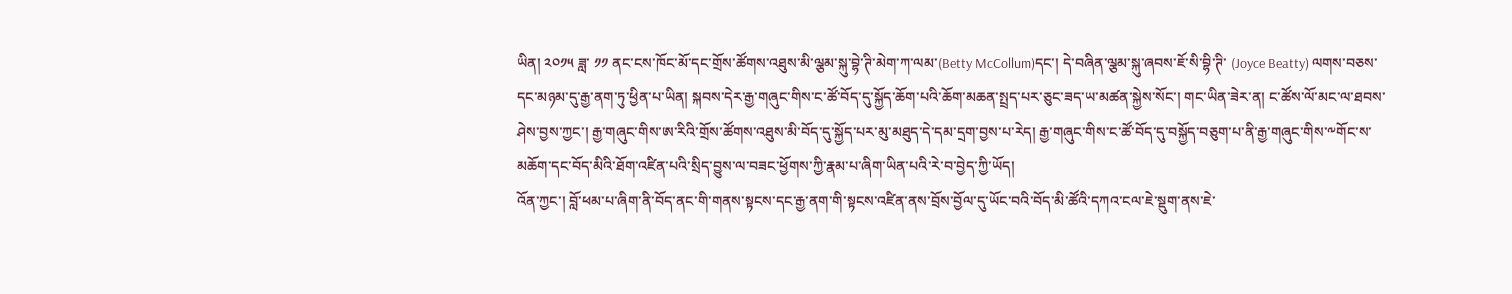ཡིན། ༢༠༡༥ ཟླ་ ༡༡ ནང་ངས་ཁོང་མོ་དང་གྲོས་ཚོགས་འཐུས་མི་ལྕམ་སྐུ་བྷེ་ཊི་མེག་ཀ་ལམ་(Betty McCollum)དང་། དེ་བཞིན་ལྕམ་སྐུ་ཞབས་ཇོ་སི་བྷི་ཊི་ (Joyce Beatty) ལགས་བཅས་དང་མཉམ་དུ་རྒྱ་ནག་ཏུ་ཕྱིན་པ་ཡིན། སྐབས་དེར་རྒྱ་གཞུང་གིས་ང་ཚོ་བོད་དུ་སྐྱོད་ཆོག་པའི་ཆོག་མཆན་སྤྲད་པར་ཅུང་ཟད་ཡ་མཚན་སྐྱེས་སོང་། གང་ཡིན་ཟེར་ན། ང་ཚོས་ལོ་མང་ལ་ཐབས་ཤེས་བྱས་ཀྱང་། རྒྱ་གཞུང་གིས་ཨ་རིའི་གྲོས་ཚོགས་འཐུས་མི་བོད་དུ་སྐྱོད་པར་མུ་མཐུད་དེ་དམ་དྲག་བྱས་པ་རེད། རྒྱ་གཞུང་གིས་ང་ཚོ་བོད་དུ་བསྐྱོད་བཅུག་པ་ནི་རྒྱ་གཞུང་གིས་༸གོང་ས་མཆོག་དང་བོད་མིའི་ཐོག་འཛིན་པའི་སྲིད་བྱུས་ལ་བཟང་ཕྱོགས་ཀྱི་རྣམ་པ་ཞིག་ཡིན་པའི་རེ་བ་བྱེད་ཀྱི་ཡོད།
འོན་ཀྱང་། བློ་ཕམ་པ་ཞིག་ནི་བོད་ནང་གི་གནས་སྟངས་དང་རྒྱ་ནག་གི་སྟངས་འཛིན་ནས་བྲོས་བྱོལ་དུ་ཡོང་བའི་བོད་མི་ཚོའི་དཀའ་ངལ་ཇེ་སྡུག་ནས་ཇེ་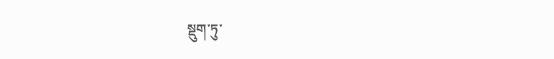སྡུག་ཏུ་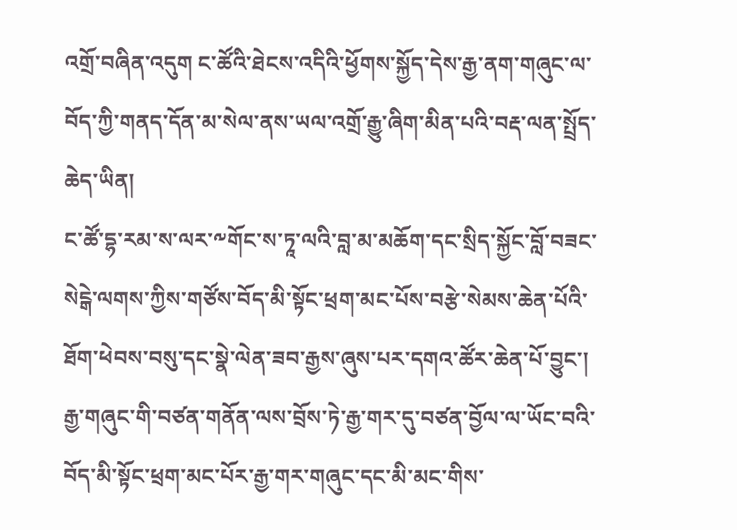འགྲོ་བཞིན་འདུག ང་ཚོའི་ཐེངས་འདིའི་ཕྱོགས་སྐྱོད་དེས་རྒྱ་ནག་གཞུང་ལ་བོད་ཀྱི་གནད་དོན་མ་སེལ་ནས་ཡལ་འགྲོ་རྒྱུ་ཞིག་མིན་པའི་བརྡ་ལན་སྤྲོད་ཆེད་ཡིན།
ང་ཚོ་དྷ་རམ་ས་ལར་༸གོང་ས་ཏཱ་ལའི་བླ་མ་མཆོག་དང་སྲིད་སྐྱོང་བློ་བཟང་སེངྒེ་ལགས་ཀྱིས་གཙོས་བོད་མི་སྟོང་ཕྲག་མང་པོས་བརྩེ་སེམས་ཆེན་པོའི་ཐོག་ཕེབས་བསུ་དང་སྣེ་ལེན་ཟབ་རྒྱས་ཞུས་པར་དགའ་ཚོར་ཆེན་པོ་བྱུང་།
རྒྱ་གཞུང་གི་བཙན་གནོན་ལས་བྲོས་ཏེ་རྒྱ་གར་དུ་བཙན་བྱོལ་ལ་ཡོང་བའི་བོད་མི་སྟོང་ཕྲག་མང་པོར་རྒྱ་གར་གཞུང་དང་མི་མང་གིས་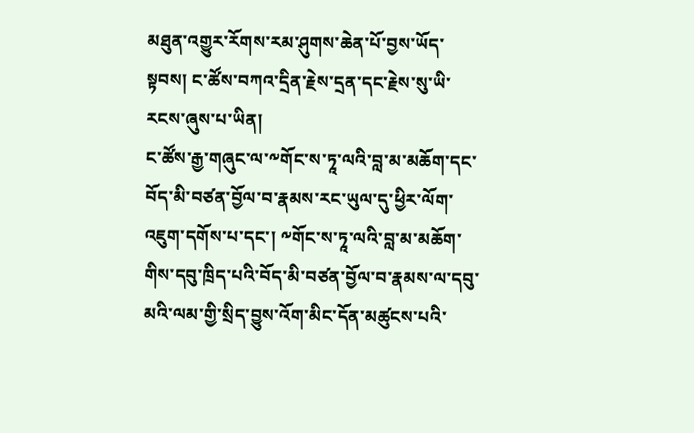མཐུན་འགྱུར་རོགས་རམ་ཤུགས་ཆེན་པོ་བྱས་ཡོད་སྟབས། ང་ཚོས་བཀའ་དྲིན་རྗེས་དྲན་དང་རྗེས་སུ་ཡི་རངས་ཞུས་པ་ཡིན།
ང་ཚོས་རྒྱ་གཞུང་ལ་༸གོང་ས་ཏཱ་ལའི་བླ་མ་མཆོག་དང་བོད་མི་བཙན་བྱོལ་བ་རྣམས་རང་ཡུལ་དུ་ཕྱིར་ལོག་འཇུག་དགོས་པ་དང་། ༸གོང་ས་ཏཱ་ལའི་བླ་མ་མཆོག་གིས་དབུ་ཁྲིད་པའི་བོད་མི་བཙན་བྱོལ་བ་རྣམས་ལ་དབུ་མའི་ལམ་གྱི་སྲིད་བྱུས་འོག་མིང་དོན་མཚུངས་པའི་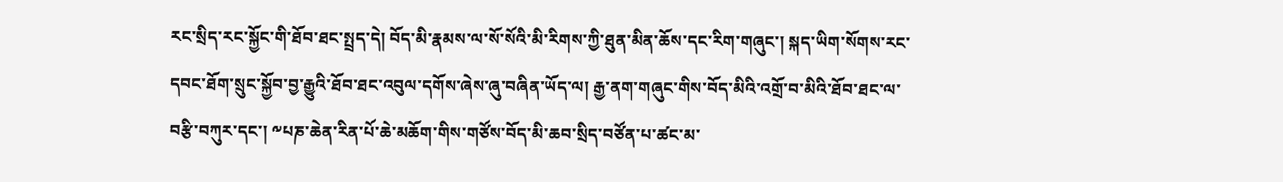རང་སྲིད་རང་སྐྱོང་གི་ཐོབ་ཐང་སྤྲད་དེ། བོད་མི་རྣམས་ལ་སོ་སོའི་མི་རིགས་ཀྱི་ཐུན་མིན་ཆོས་དང་རིག་གཞུང་། སྐད་ཡིག་སོགས་རང་དབང་ཐོག་སྲུང་སྐྱོབ་བྱ་རྒྱུའི་ཐོབ་ཐང་འབུལ་དགོས་ཞེས་ཞུ་བཞིན་ཡོད་ལ། རྒྱ་ནག་གཞུང་གིས་བོད་མིའི་འགྲོ་བ་མིའི་ཐོབ་ཐང་ལ་བརྩི་བཀུར་དང་། ༸པཎ་ཆེན་རིན་པོ་ཆེ་མཆོག་གིས་གཙོས་བོད་མི་ཆབ་སྲིད་བཙོན་པ་ཚང་མ་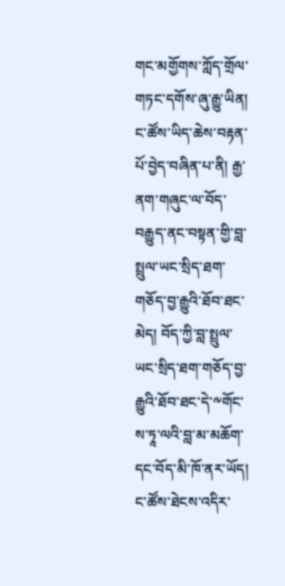གང་མགྱོགས་ཀློད་གྲོལ་གཏང་དགོས་ཞུ་རྒྱུ་ཡིན།
ང་ཚོས་ཡིད་ཆེས་བརྟན་པོ་བྱེད་བཞིན་པ་ནི། རྒྱ་ནག་གཞུང་ལ་བོད་བརྒྱུད་ནང་བསྟན་གྱི་བླ་སྤྲུལ་ཡང་སྲིད་ཐག་གཅོད་བྱ་རྒྱུའི་ཐོབ་ཐང་མེད། བོད་ཀྱི་བླ་སྤྲུལ་ཡང་སྲིད་ཐག་གཅོད་བྱ་རྒྱུའི་ཐོབ་ཐང་དེ་༸གོང་ས་ཏཱ་ལའི་བླ་མ་མཆོག་དང་བོད་མི་ཁོ་ནར་ཡོད། ང་ཚོས་ཐེངས་འདིར་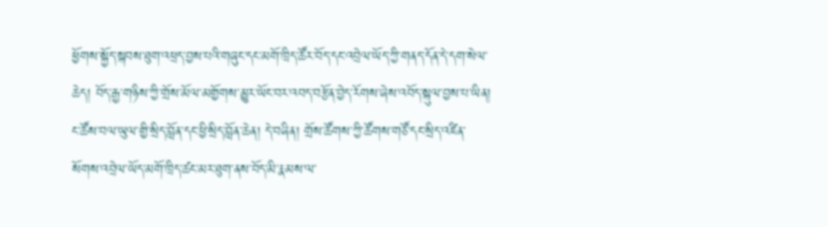ཕྱོགས་སྐྱོད་སྐབས་ཐུག་འཕྲད་བྱས་པའི་གཞུང་དང་མགོ་ཁྲིད་ཚོར་བོད་དང་འབྲེལ་ཡོད་ཀྱི་གནད་དོན་དེ་དག་སེལ་ཆེད། བོད་རྒྱ་གཉིས་ཀྱི་གྲོས་མོལ་མགྱོགས་མྱུར་ཡོང་བར་འབད་བརྩོན་བྱེད་རོགས་ཞེས་འབོད་སྐུལ་བྱས་པ་ཡིན།
ང་ཚོས་བལ་ཡུལ་གྱི་སྲིད་བློན་དང་ཕྱི་སྲིད་བློན་ཆེན། དེ་བཞིན། གྲོས་ཚོགས་ཀྱི་ཚོགས་གཙོ་དང་སྲིད་འཛིན་སོགས་འབྲེལ་ཡོད་མགོ་ཁྲིད་ཚང་མར་ཐུག་ནས་བོད་མི་རྣམས་ལ་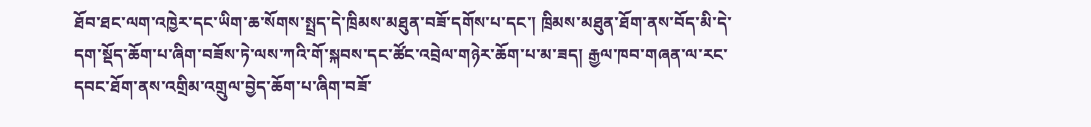ཐོབ་ཐང་ལག་འཁྱེར་དང་ཡིག་ཆ་སོགས་སྤྲད་དེ་ཁྲིམས་མཐུན་བཟོ་དགོས་པ་དང་། ཁྲིམས་མཐུན་ཐོག་ནས་བོད་མི་དེ་དག་སྡོད་ཆོག་པ་ཞིག་བཟོས་ཏེ་ལས་ཀའི་གོ་སྐབས་དང་ཚོང་འབྲེལ་གཉེར་ཆོག་པ་མ་ཟད། རྒྱལ་ཁབ་གཞན་ལ་རང་དབང་ཐོག་ནས་འགྲིམ་འགྲུལ་བྱེད་ཆོག་པ་ཞིག་བཟོ་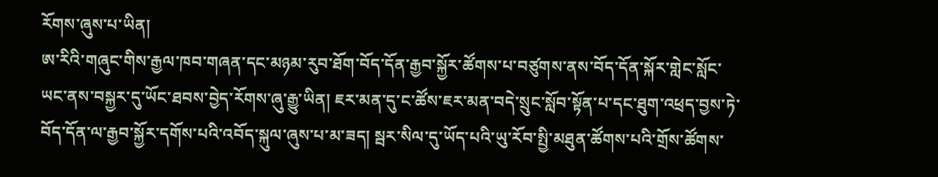རོགས་ཞུས་པ་ཡིན།
ཨ་རིའི་གཞུང་གིས་རྒྱལ་ཁབ་གཞན་དང་མཉམ་རུབ་ཐོག་བོད་དོན་རྒྱབ་སྐྱོར་ཚོགས་པ་བཙུགས་ནས་བོད་དོན་སྐོར་གླེང་སློང་ཡང་ནས་བསྐྱར་དུ་ཡོང་ཐབས་བྱེད་རོགས་ཞུ་རྒྱུ་ཡིན། ཇར་མན་དུ་ང་ཚོས་ཇར་མན་བདེ་སྲུང་སློབ་སྟོན་པ་དང་ཐུག་འཕྲད་བྱས་ཏེ་བོད་དོན་ལ་རྒྱབ་སྐྱོར་དགོས་པའི་འབོད་སྐུལ་ཞུས་པ་མ་ཟད། སྦར་སིལ་དུ་ཡོད་པའི་ཡུ་རོབ་སྤྱི་མཐུན་ཚོགས་པའི་གྲོས་ཚོགས་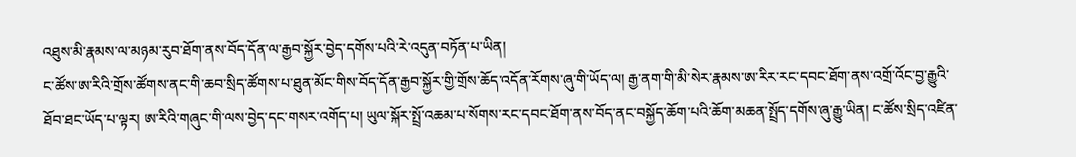འཐུས་མི་རྣམས་ལ་མཉམ་རུབ་ཐོག་ནས་བོད་དོན་ལ་རྒྱབ་སྐྱོར་བྱེད་དགོས་པའི་རེ་འདུན་བཏོན་པ་ཡིན།
ང་ཚོས་ཨ་རིའི་གྲོས་ཚོགས་ནང་གི་ཆབ་སྲིད་ཚོགས་པ་ཐུན་མོང་གིས་བོད་དོན་རྒྱབ་སྐྱོར་གྱི་གྲོས་ཆོད་འདོན་རོགས་ཞུ་གི་ཡོད་ལ། རྒྱ་ནག་གི་མི་སེར་རྣམས་ཨ་རིར་རང་དབང་ཐོག་ནས་འགྲོ་འོང་བྱ་རྒྱུའི་ཐོབ་ཐང་ཡོད་པ་ལྟར། ཨ་རིའི་གཞུང་གི་ལས་བྱེད་དང་གསར་འགོད་པ། ཡུལ་སྐོར་སྤྲོ་འཆམ་པ་སོགས་རང་དབང་ཐོག་ནས་བོད་ནང་བསྐྱོད་ཆོག་པའི་ཆོག་མཆན་སྤྲོད་དགོས་ཞུ་རྒྱུ་ཡིན། ང་ཚོས་སྲིད་འཛིན་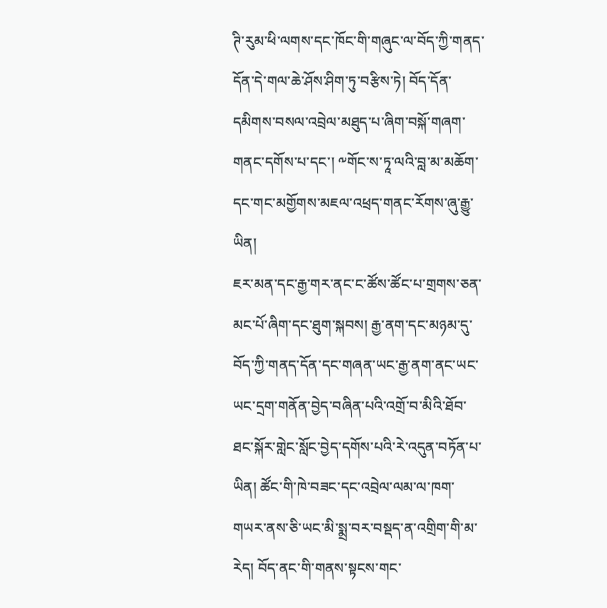ཊི་རུམ་ཕི་ལགས་དང་ཁོང་གི་གཞུང་ལ་བོད་ཀྱི་གནད་དོན་དེ་གལ་ཆེ་ཤོས་ཤིག་ཏུ་བརྩིས་ཏེ། བོད་དོན་དམིགས་བསལ་འབྲེལ་མཐུད་པ་ཞིག་བསྐོ་གཞག་གནང་དགོས་པ་དང་། ༸གོང་ས་ཏཱ་ལའི་བླ་མ་མཆོག་དང་གང་མགྱོགས་མཇལ་འཕྲད་གནང་རོགས་ཞུ་རྒྱུ་ཡིན།
ཇར་མན་དང་རྒྱ་གར་ནང་ང་ཚོས་ཚོང་པ་གྲགས་ཅན་མང་པོ་ཞིག་དང་ཐུག་སྐབས། རྒྱ་ནག་དང་མཉམ་དུ་བོད་ཀྱི་གནད་དོན་དང་གཞན་ཡང་རྒྱ་ནག་ནང་ཡང་ཡང་དྲག་གནོན་བྱེད་བཞིན་པའི་འགྲོ་བ་མིའི་ཐོབ་ཐང་སྐོར་གླེང་སློང་བྱེད་དགོས་པའི་རེ་འདུན་བཏོན་པ་ཡིན། ཚོང་གི་ཁེ་བཟང་དང་འབྲེལ་ལམ་ལ་ཁག་གཡར་ནས་ཅི་ཡང་མི་སྨྲ་བར་བསྡད་ན་འགྲིག་གི་མ་རེད། བོད་ནང་གི་གནས་སྟངས་གང་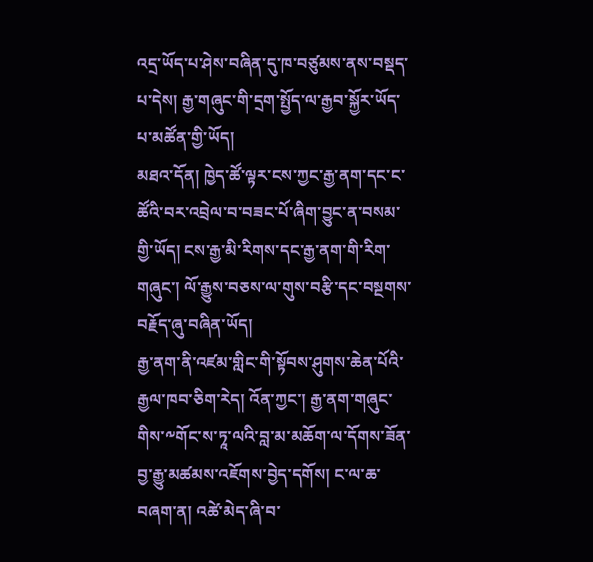འདྲ་ཡོད་པ་ཤེས་བཞིན་དུ་ཁ་བཙུམས་ནས་བསྡད་པ་དེས། རྒྱ་གཞུང་གི་དྲག་སྤྱོད་ལ་རྒྱབ་སྐྱོར་ཡོད་པ་མཚོན་གྱི་ཡོད།
མཐའ་དོན། ཁྱེད་ཚོ་ལྟར་ངས་ཀྱང་རྒྱ་ནག་དང་ང་ཚོའི་བར་འབྲེལ་བ་བཟང་པོ་ཞིག་བྱུང་ན་བསམ་གྱི་ཡོད། ངས་རྒྱ་མི་རིགས་དང་རྒྱ་ནག་གི་རིག་གཞུང་། ལོ་རྒྱུས་བཅས་ལ་གུས་བརྩི་དང་བསྔགས་བརྗོད་ཞུ་བཞིན་ཡོད།
རྒྱ་ནག་ནི་འཛམ་གླིང་གི་སྟོབས་ཤུགས་ཆེན་པོའི་རྒྱལ་ཁབ་ཅིག་རེད། འོན་ཀྱང་། རྒྱ་ནག་གཞུང་གིས་༸གོང་ས་ཏཱ་ལའི་བླ་མ་མཆོག་ལ་དོགས་ཟོན་བྱ་རྒྱུ་མཚམས་འཇོགས་བྱེད་དགོས། ང་ལ་ཆ་བཞག་ན། འཚེ་མེད་ཞི་བ་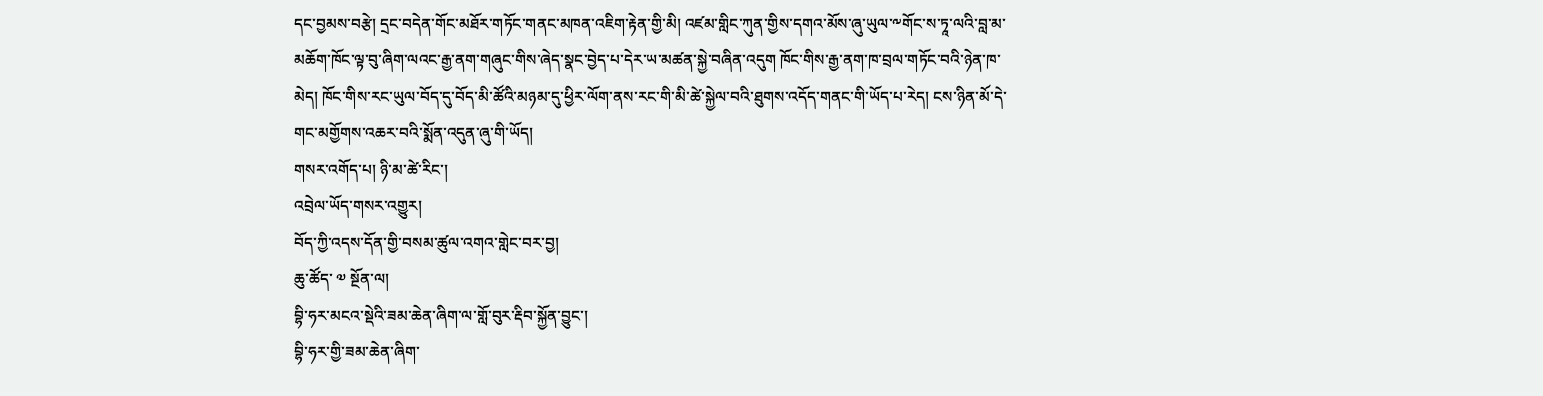དང་བྱམས་བརྩེ། དྲང་བདེན་གོང་མཐོར་གཏོང་གནང་མཁན་འཇིག་རྟེན་གྱི་མི། འཛམ་གླིང་ཀུན་གྱིས་དགའ་མོས་ཞུ་ཡུལ་༸གོང་ས་ཏཱ་ལའི་བླ་མ་མཆོག་ཁོང་ལྟ་བུ་ཞིག་ལའང་རྒྱ་ནག་གཞུང་གིས་ཞེད་སྣང་བྱེད་པ་དེར་ཡ་མཚན་སྐྱེ་བཞིན་འདུག ཁོང་གིས་རྒྱ་ནག་ཁ་བྲལ་གཏོང་བའི་ཉེན་ཁ་མེད། ཁོང་གིས་རང་ཡུལ་བོད་དུ་བོད་མི་ཚོའི་མཉམ་དུ་ཕྱིར་ལོག་ནས་རང་གི་མི་ཚེ་སྐྱེལ་བའི་ཐུགས་འདོད་གནང་གི་ཡོད་པ་རེད། ངས་ཉིན་མོ་དེ་གང་མགྱོགས་འཆར་བའི་སྨོན་འདུན་ཞུ་གི་ཡོད།
གསར་འགོད་པ། ཉི་མ་ཚེ་རིང་།
འབྲེལ་ཡོད་གསར་འགྱུར།
བོད་ཀྱི་འདས་དོན་གྱི་བསམ་ཚུལ་འགའ་གླེང་བར་བྱ།
ཆུ་ཚོད་ ༧ སྔོན་ལ།
བྷི་ཧར་མངའ་སྡེའི་ཟམ་ཆེན་ཞིག་ལ་གློ་བུར་རྡིབ་སྐྱོན་བྱུང་།
བྷི་ཧར་གྱི་ཟམ་ཆེན་ཞིག་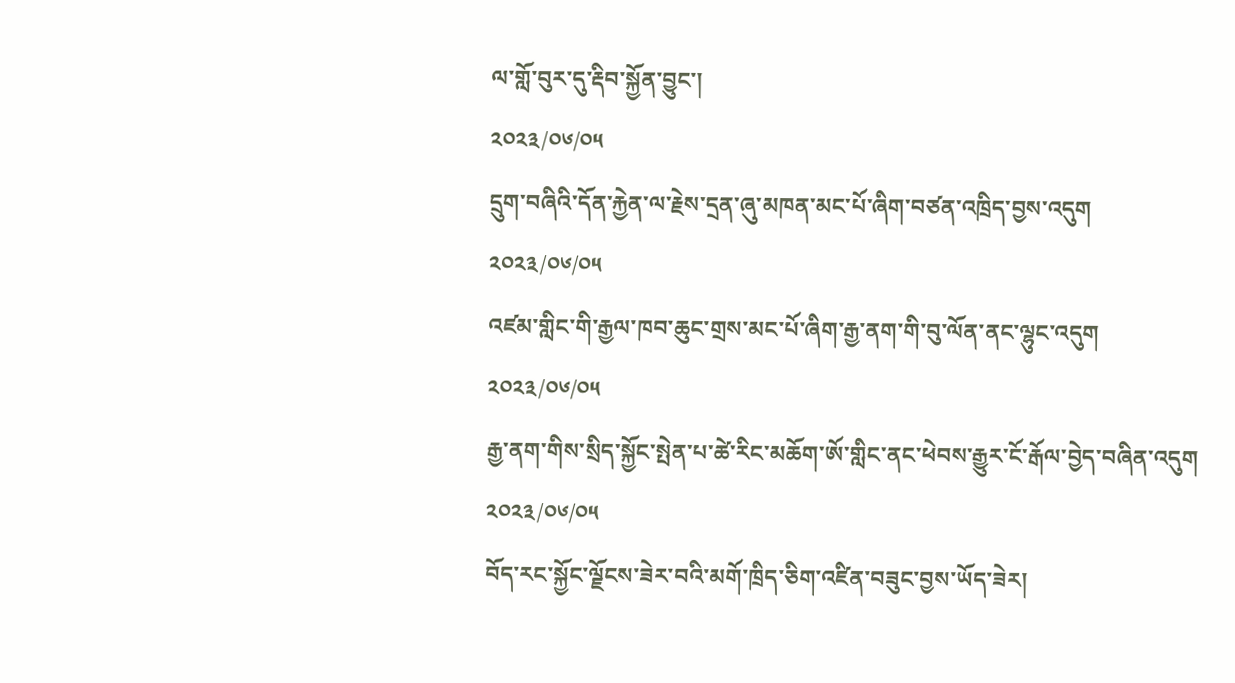ལ་གློ་བུར་དུ་རྡིབ་སྐྱོན་བྱུང་།
༢༠༢༣/༠༦/༠༥
དྲུག་བཞིའི་དོན་རྐྱེན་ལ་རྗེས་དྲན་ཞུ་མཁན་མང་པོ་ཞིག་བཙན་འཁྲིད་བྱས་འདུག
༢༠༢༣/༠༦/༠༥
འཛམ་གླིང་གི་རྒྱལ་ཁབ་ཆུང་གྲས་མང་པོ་ཞིག་རྒྱ་ནག་གི་བུ་ལོན་ནང་ལྷུང་འདུག
༢༠༢༣/༠༦/༠༥
རྒྱ་ནག་གིས་སྲིད་སྐྱོང་སྤེན་པ་ཚེ་རིང་མཆོག་ཨོ་གླིང་ནང་ཕེབས་རྒྱུར་ངོ་རྒོལ་བྱེད་བཞིན་འདུག
༢༠༢༣/༠༦/༠༥
བོད་རང་སྐྱོང་ལྗོངས་ཟེར་བའི་མགོ་ཁྲིད་ཅིག་འཛིན་བཟུང་བྱས་ཡོད་ཟེར།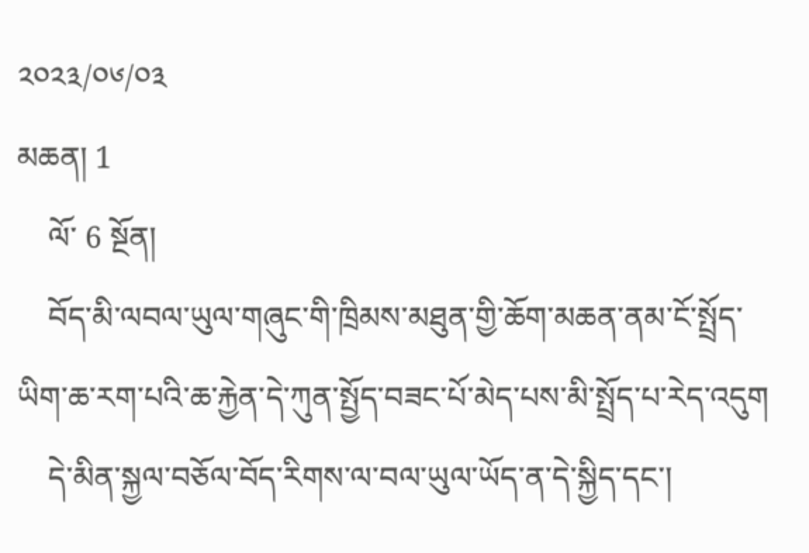༢༠༢༣/༠༦/༠༣
མཆན། 1
    ལོ་ 6 སྔོན།
    བོད་མི་ལབལ་ཡུལ་གཞུང་གི་ཁྲིམས་མཐུན་གྱི་ཆོག་མཆན་ནམ་ངོ་སྤྲོད་ཡིག་ཆ་རག་པའི་ཆ་རྐྱེན་དེ་ཀུན་སྤྱོད་བཟང་པོ་མེད་པས་མི་སྤྲོད་པ་རེད་འདུག
    དེ་མིན་སྐྱལ་བཅོལ་བོད་རིགས་ལ་བལ་ཡུལ་ཡོད་ན་དེ་སྐྱིད་དང་།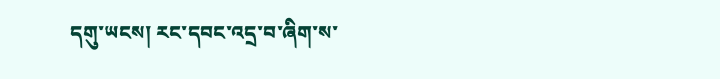དགུ་ཡངས། རང་དབང་འདྲ་བ་ཞིག་ས་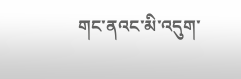གང་ནའང་མི་འདུག་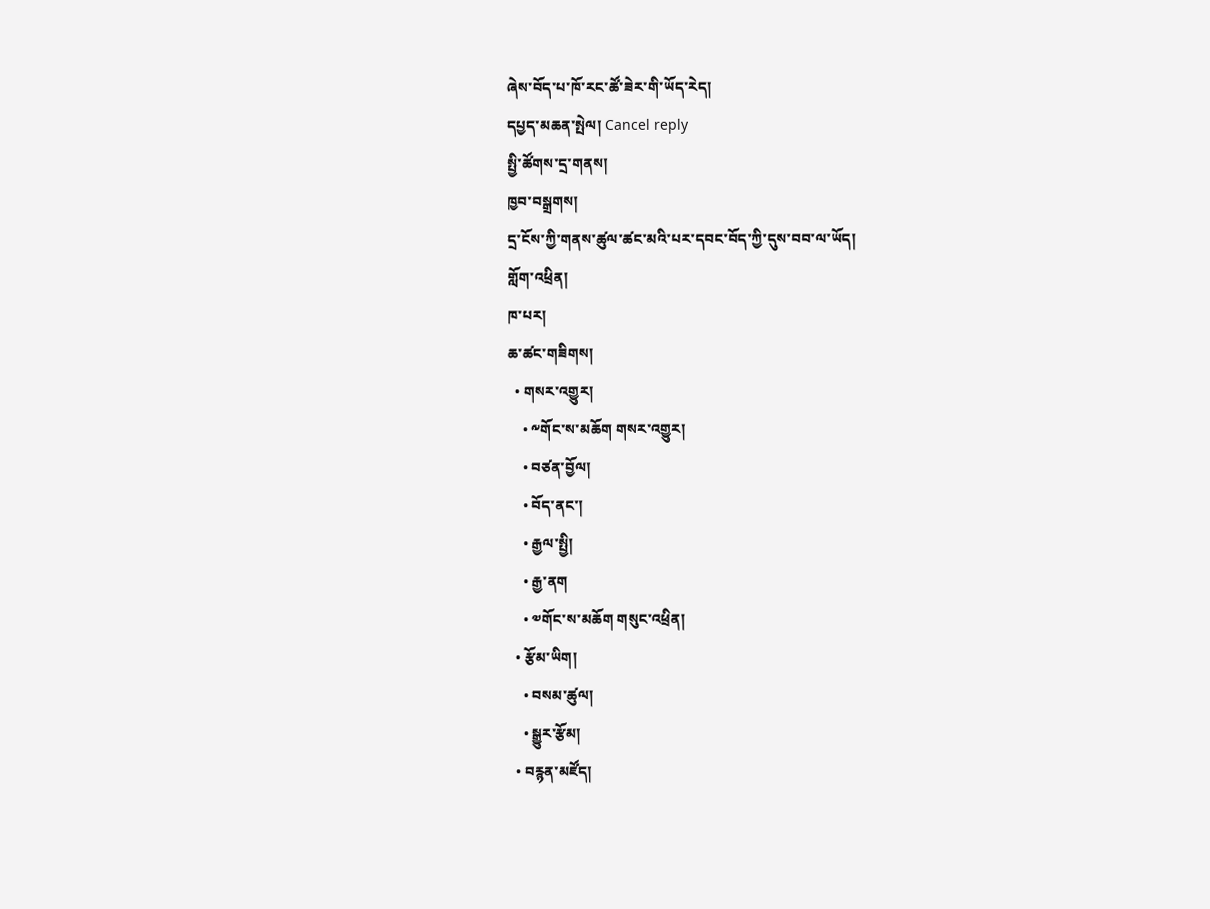ཞེས་བོད་པ་ཁོ་རང་ཚོ་ཟེར་གི་ཡོད་རེད།
དཔྱད་མཆན་སྤེལ། Cancel reply
སྤྱི་ཚོགས་དྲ་གནས།
ཁྱབ་བསྒྲགས།
དྲ་ངོས་ཀྱི་གནས་ཚུལ་ཚང་མའི་པར་དབང་བོད་ཀྱི་དུས་བབ་ལ་ཡོད།
གློག་འཕྲིན།
ཁ་པར།
ཆ་ཚང་གཟིགས།
  • གསར་འགྱུར།
    • ༸གོང་ས་མཆོག གསར་འགྱུར།
    • བཙན་བྱོལ།
    • བོད་ནང་།
    • རྒྱལ་སྤྱི།
    • རྒྱ་ནག
    • ༧གོང་ས་མཆོག གསུང་འཕྲིན།
  • རྩོམ་ཡིག།
    • བསམ་ཚུལ།
    • སྒྱུར་རྩོམ།
  • བརྙན་མཛོད།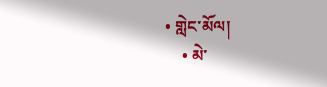• གླེང་མོལ།
    • མེ་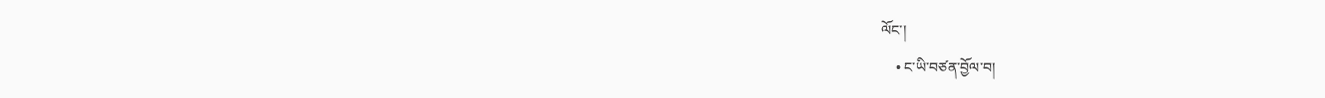ལོང་།
    • ང་ཡི་བཙན་བྱོལ་བ།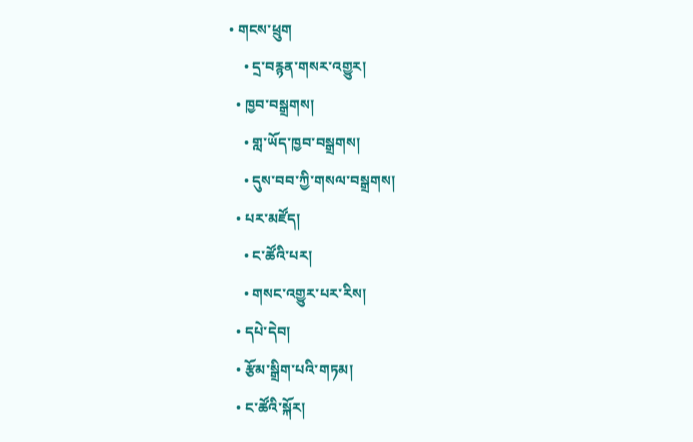• གངས་ཕྲུག
    • དྲ་བརྙན་གསར་འགྱུར།
  • ཁྱབ་བསྒྲགས།
    • གླ་ཡོད་ཁྱབ་བསྒྲགས།
    • དུས་བབ་ཀྱི་གསལ་བསྒྲགས།
  • པར་མཛོད།
    • ང་ཚོའི་པར།
    • གསང་འགྱུར་པར་རིས།
  • དཔེ་དེབ།
  • རྩོམ་སྒྲིག་པའི་གཏམ།
  • ང་ཚོའི་སྐོར།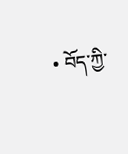• བོད་ཀྱི་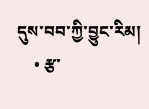དུས་བབ་ཀྱི་བྱུང་རིམ།
    • རྩ་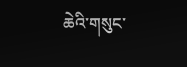ཆེའི་གསུང་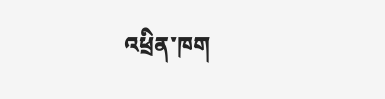འཕྲིན་ཁག